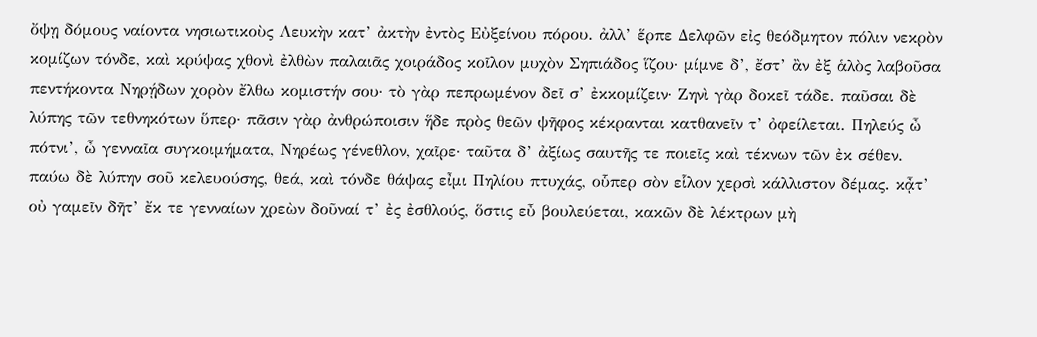ὄψῃ δόμους ναίοντα νησιωτικοὺς Λευκὴν κατ’ ἀκτὴν ἐντὸς Εὐξείνου πόρου. ἀλλ’ ἕρπε Δελφῶν εἰς θεόδμητον πόλιν νεκρὸν κομίζων τόνδε, καὶ κρύψας χθονὶ ἐλθὼν παλαιᾶς χοιράδος κοῖλον μυχὸν Σηπιάδος ἵζου· μίμνε δ’, ἔστ’ ἂν ἐξ ἁλὸς λαβοῦσα πεντήκοντα Νηρῄδων χορὸν ἔλθω κομιστήν σου· τὸ γὰρ πεπρωμένον δεῖ σ’ ἐκκομίζειν· Ζηνὶ γὰρ δοκεῖ τάδε. παῦσαι δὲ λύπης τῶν τεθνηκότων ὕπερ· πᾶσιν γὰρ ἀνθρώποισιν ἥδε πρὸς θεῶν ψῆφος κέκρανται κατθανεῖν τ’ ὀφείλεται. Πηλεύς ὦ πότνι’, ὦ γενναῖα συγκοιμήματα, Νηρέως γένεθλον, χαῖρε· ταῦτα δ’ ἀξίως σαυτῆς τε ποιεῖς καὶ τέκνων τῶν ἐκ σέθεν. παύω δὲ λύπην σοῦ κελευούσης, θεά, καὶ τόνδε θάψας εἶμι Πηλίου πτυχάς, οὗπερ σὸν εἷλον χερσὶ κάλλιστον δέμας. κᾆτ’ οὐ γαμεῖν δῆτ’ ἔκ τε γενναίων χρεὼν δοῦναί τ’ ἐς ἐσθλούς, ὅστις εὖ βουλεύεται, κακῶν δὲ λέκτρων μὴ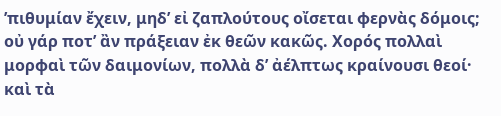’πιθυμίαν ἔχειν, μηδ’ εἰ ζαπλούτους οἴσεται φερνὰς δόμοις; οὐ γάρ ποτ’ ἂν πράξειαν ἐκ θεῶν κακῶς. Χορός πολλαὶ μορφαὶ τῶν δαιμονίων, πολλὰ δ’ ἀέλπτως κραίνουσι θεοί· καὶ τὰ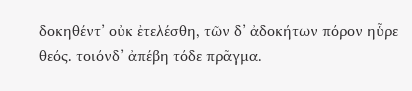δοκηθέντ’ οὐκ ἐτελέσθη, τῶν δ’ ἀδοκήτων πόρον ηὗρε θεός. τοιόνδ’ ἀπέβη τόδε πρᾶγμα.